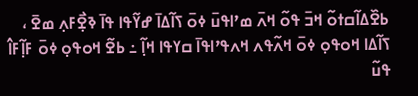ߕߐ߰ߡߊ߬ߛߙߋ߬ ߞߏ߫ ߟߋ߬ ߞߍ߫ ߘߴߊߟߎ߫ ߦߋ߫ ߖߊ߬ߡߊ߫ ߝߌ߬ߟߊ ߟߊ߫ ߢߐ߲߯ߓߍ߲ ߘߐ߫ ، ߖߊ߬ߡߊ ߞߋߟߋ߲ ߦߋ߫ ߞߍ߬ߟߍ ߞߍߟߴߊߟߊ߫ ߛߌߟߊ ߞߊ߲߬ ߸ ߕߐ߬ ߞߋߟߋ߲ ߦߋ߫ ߓߊ߲߬ߓߊ߮ ߟߎ߬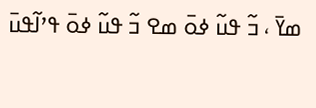ߘߌ߫ ، ߏ߬ ߟߎ߬ ߦߋ߫ ߘߐ ߏ߬ ߟߎ߬ ߦߋ߫ ߟߴߊ߬ߟߎ߫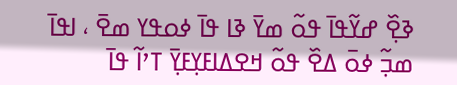ߢߐ߲߰ ߝߌ߬ߟߊ߫ ߟߋ߬ ߘߌ߫ ߢߊ ߟߊ߫ ߦߋߟߌ ߘߐ߫ ، ߊߟߊ߫ ߘߏ߲߬ ߦߋ߫ ߡߐ߰ ߟߋ߬ ߞߐߡߊߓߌ߲ߓߌ߲߫ ߠߴߊ߬ ߟߊ߫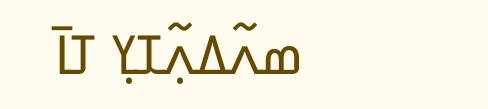ߘߍ߬ߡߍ߲߬ߠߌ߲ ߠߊ߫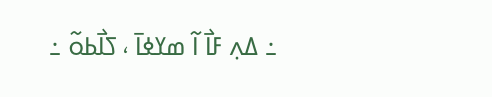߸ ߡߍ߲ ߓߊ߯ ߊ߬ ߘߌߦߊ߫ ، ߖߊ߯ߕߋ߬ ߸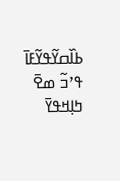ߕߊ߰ߛߌ߬ߟߌ߬ߓߊ߫ ߟߴߏ߬ ߘߐ߫ ߤߊ߲ߞߟߌ߫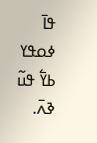ߟߊ߫ ߦߋߟߌ ߕߌ߱ ߟߎ߬ ߢߍ߫.